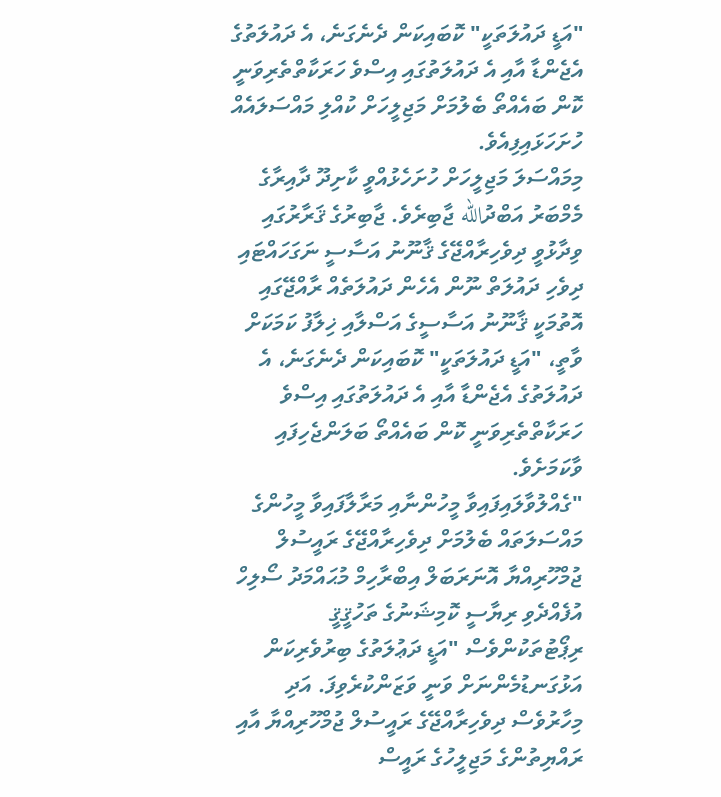"އަޑީ ދައުލަތަކީ" ކޮބައިކަން ދެނެގަނެ، އެ ދައުލަތުގެ އެޖެންޑާ އާއި އެ ދައުލަތުގައި އިސްވެ ހަރަކާތްތެރިވަނީ ކޮން ބައެއްތޯ ބެލުމަށް މަޖިލީހަށް ކުއްލި މައްސަލައެއް ހުށަހަޅައިފިއެވެ.
މިމައްސަލަ މަޖިލީހަށް ހުށަހެޅުއްވީ ކާށިދޫ ދާއިރާގެ މެމްބަރު އަބްދުالله ޖާބިރެވެ. ޖާބިރުގެ ޤަރާރުގައި ވިދާޅުވީ ދިވެހިރާއްޖޭގެ ޤާނޫނު އަސާސީ ނަގަހައްޓައި ދިވެހި ދައުލަތް ނޫން އެހެން ދައުލަތެއް ރާއްޖޭގައި އޮތުމަކީ ޤާނޫނު އަސާސީގެ އަސްލާއި ޚިލާފު ކަމަކަށް ވާތީ، "އަޑީ ދައުލަތަކީ" ކޮބައިކަން ދެނެގަނެ، އެ ދައުލަތުގެ އެޖެންޑާ އާއި އެ ދައުލަތުގައި އިސްވެ ހަރަކާތްތެރިވަނީ ކޮން ބައެއްތޯ ބަލަންޖެހިފައި ވާކަމަށެވެ.
"ގެއްލުވާލައިފައިވާ މީހުންނާއި މަރާލާފައިވާ މީހުންގެ މައްސަލަތައް ބެލުމަށް ދިވެހިރާއްޖޭގެ ރައީސުލް ޖުމްހޫރިއްޔާ އޮނަރަބަލް އިބްރާހިމް މުޙައްމަދު ސޯލިހް އުފެއްދެވި ރިޔާސީ ކޮމިޝަނުގެ ތަހުޤީޤީ ރިޕޯޓުތަކުންވެސް "އަޑީ ދަޢުލަތުގެ ބިރުވެރިކަން އަޅުގަނޑުމެންނަށް ވަނީ ވަޒަންކުރެވިފަ. އަދި މިހާރުވެސް ދިވެހިރާއްޖޭގެ ރައީސުލް ޖުމްހޫރިއްޔާ އާއި ރައްޔިތުންގެ މަޖިލީހުގެ ރައީސް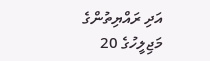އަދި ރައްޔިތުންގެ މަޖިލީހުގެ 20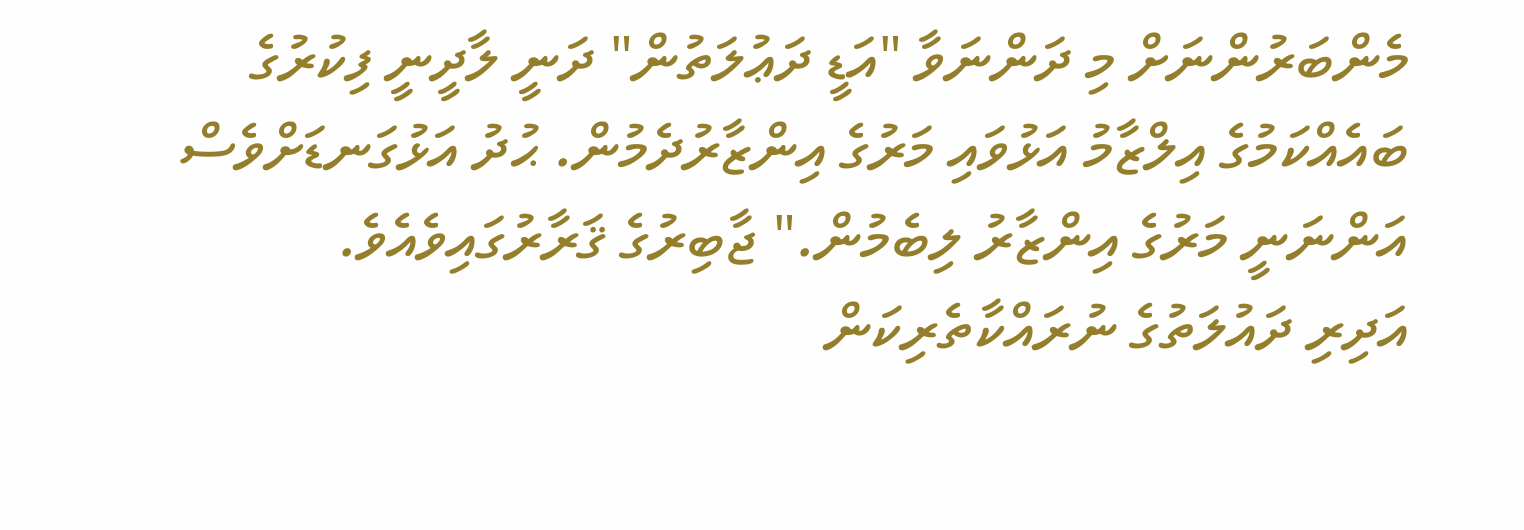މެންބަރުންނަށް މި ދަންނަވާ "އަޑީ ދަޢުލަތުން" ދަނީ ލާދީނީ ފިކުރުގެ ބައެއްކަމުގެ އިލްޒާމު އަޅުވައި މަރުގެ އިންޒާރުދެމުން. ޙުދު އަޅުގަނޑަށްވެސް އަންނަނީ މަރުގެ އިންޒާރު ލިބެމުން." ޖާބިރުގެ ޤަރާރުގައިވެއެވެ.
އަދިރި ދައުލަތުގެ ނުރައްކާތެރިކަން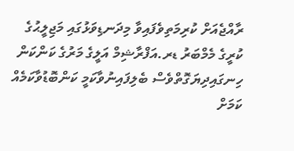ރާއްޖެއަށް ކުރިމަތިވެފައިވާ މިދަނޑިވަޅުގައި މަޖިލީޙުގެ ކުރީގެ މެމްބަރު ޑރ.އަފްރާޝިމް އަލީގެ މަރުގެ ކަންކަން ހިނގައިދިޔަގޮތްވެސް ބެލިފައިނުވާކަމީ ކަންބޮޑުވާކަމެއް ކަމަށް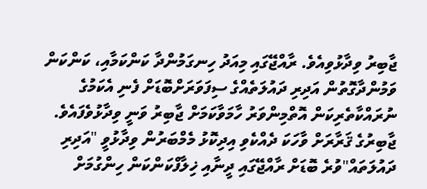ޖާބިރު ވިދާޅުވިއެވެ. ރާއްޖޭގައި މިއަދު ހިނގަމުންދާ ކަންކަމާއި، ކަންކަން ވަމުންދާގޮތުން އަދިރި ދައުލަތެއްގެ ސިފަވަރަށްބޮޑަށް ފެނި އެކަމުގެ ނުރައްކާތެރިކަން އޮތްމިންވަރު ހާމަވާކަމަށް ޖާބިރު ވަނީ ވިދާޅުވެފައެވެ.
ޖާބިރުގެ ޤަރާރަށް ވާހަކަ ދެއްކެވި އިދިކޮޅު މެމްބަރުން ވިދާޅުވީ "އަދިރި ދައުލަތައް"ވުރެ ބޮޑަށް ރާއްޖޭގައި ދީނާއި ޚިލާފްކަންކަން ހިންގުމަށް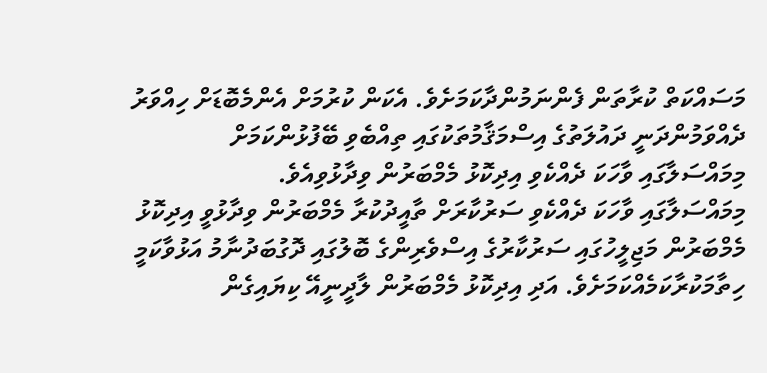މަސައްކަތް ކުރާތަން ފެންނަމުންދާކަމަށެވެ. އެކަން ކުރުމަށް އެންމެބޮޑަށް ހިއްވަރު ދެއްވަމުންދަނީ ދައުލަތުގެ އިސްމަޤާމުތަކުގައި ތިއްބެވި ބޭފުޅުންކަމަށް މިމައްސަލާގައި ވާހަކަ ދެއްކެވި އިދިކޮޅު މެމްބަރުން ވިދާޅުވިއެވެ.
މިމައްސަލާގައި ވާހަކަ ދެއްކެވި ސަރުކާރަށް ތާއީދުކުރާ މެމްބަރުން ވިދާޅުވީ އިދިކޮޅު މެމްބަރުން މަޖިލީހުގައި ސަރުކާރުގެ އިސްވެރިންގެ ބޮލުގައި ދޮގުބަދުނާމު އަޅުވާކަމީ ހިތާމަކުރާކަމެއްކަމަށެވެ. އަދި އިދިކޮޅު މެމްބަރުން ލާދީނީއޭ ކިޔައިގެން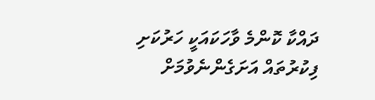ދައްކާ ކޮންމެ ވާހަކައަކީ ހަރުކަށި ފިކުރުތައް އަށަގެންނެވުމަށް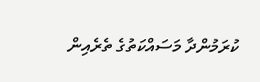ކުރަމުންދާ މަސައްކަތުގެ ތެރެއިން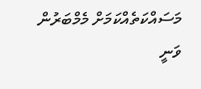މަސައްކަތެއްކަމަށް މެމްބަރުން ވަނީ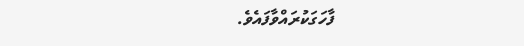ފާހަގަކުރައްވާފައެވެ.